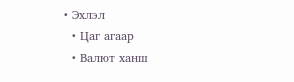• Эхлэл
  • Цаг агаар
  • Валют ханш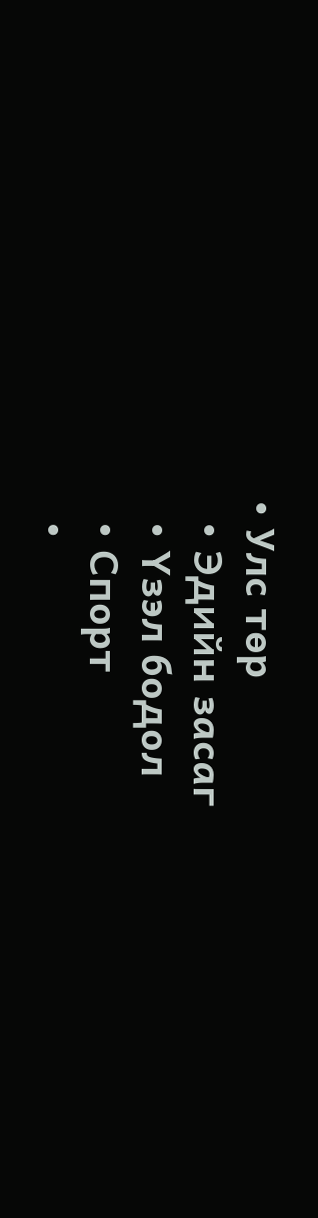• Улс төр
  • Эдийн засаг
  • Үзэл бодол
  • Спорт
  •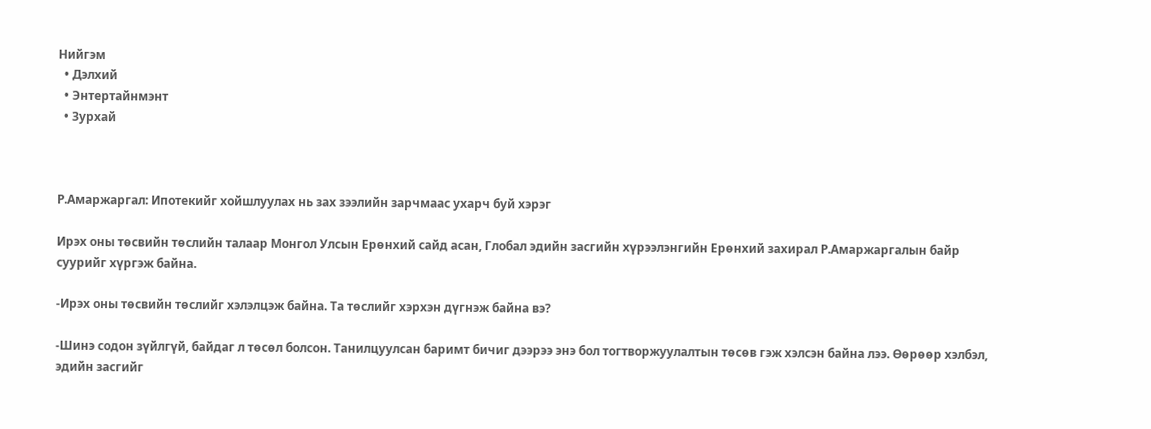Нийгэм
  • Дэлхий
  • Энтертайнмэнт
  • Зурхай



Р.Амаржаргал: Ипотекийг хойшлуулах нь зах зээлийн зарчмаас ухарч буй хэрэг

Ирэх оны төсвийн төслийн талаар Монгол Улсын Ерөнхий сайд асан, Глобал эдийн засгийн хүрээлэнгийн Ерөнхий захирал Р.Амаржаргалын байр суурийг хүргэж байна.

-Ирэх оны төсвийн төслийг хэлэлцэж байна. Та төслийг хэрхэн дүгнэж байна вэ?

-Шинэ содон зүйлгүй, байдаг л төсөл болсон. Танилцуулсан баримт бичиг дээрээ энэ бол тогтворжуулалтын төсөв гэж хэлсэн байна лээ. Өөрөөр хэлбэл, эдийн засгийг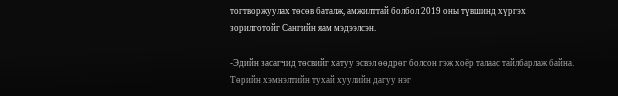тогтворжуулах төсөв баталж, амжилттай болбол 2019 оны түвшинд хүргэх зорилготойг Сангийн яам мэдээлсэн.

-Эдийн засагчид төсвийг хатуу эсвэл өөдрөг болсон гэж хоёр талаас тайлбарлаж байна. Төрийн хэмнэлтийн тухай хуулийн дагуу нэг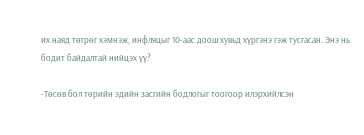их наяд төгрөг хэмнэж, инфляцыг 10-аас доош хувьд хүргэнэ гэж тусгасан. Энэ нь бодит байдалтай нийцэх үү?

-Төсөв бол төрийн эдийн засгийн бодлогыг тоогоор илэрхийлсэн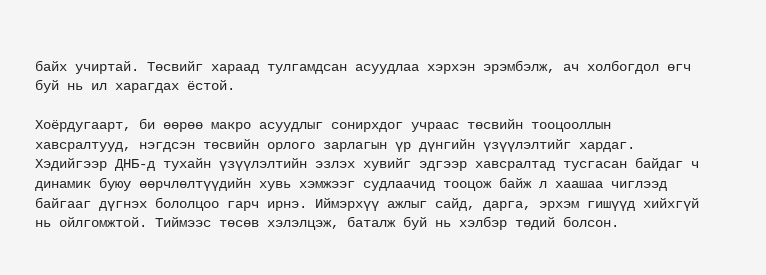байх учиртай. Төсвийг хараад тулгамдсан асуудлаа хэрхэн эрэмбэлж, ач холбогдол өгч буй нь ил харагдах ёстой.

Хоёрдугаарт, би өөрөө макро асуудлыг сонирхдог учраас төсвийн тооцооллын хавсралтууд, нэгдсэн төсвийн орлого зарлагын үр дүнгийн үзүүлэлтийг хардаг. Хэдийгээр ДНБ-д тухайн үзүүлэлтийн эзлэх хувийг эдгээр хавсралтад тусгасан байдаг ч динамик буюу өөрчлөлтүүдийн хувь хэмжээг судлаачид тооцож байж л хаашаа чиглээд байгааг дүгнэх бололцоо гарч ирнэ. Иймэрхүү ажлыг сайд, дарга, эрхэм гишүүд хийхгүй нь ойлгомжтой. Тиймээс төсөв хэлэлцэж, баталж буй нь хэлбэр төдий болсон.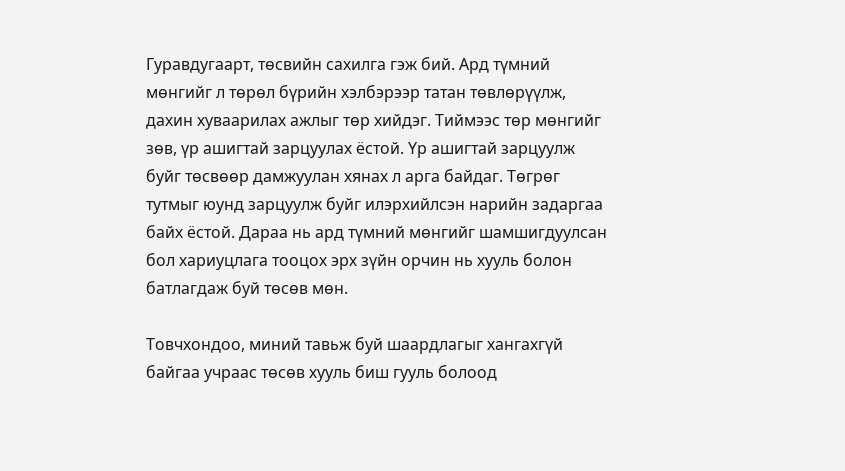Гуравдугаарт, төсвийн сахилга гэж бий. Ард түмний мөнгийг л төрөл бүрийн хэлбэрээр татан төвлөрүүлж, дахин хуваарилах ажлыг төр хийдэг. Тиймээс төр мөнгийг зөв, үр ашигтай зарцуулах ёстой. Үр ашигтай зарцуулж буйг төсвөөр дамжуулан хянах л арга байдаг. Төгрөг тутмыг юунд зарцуулж буйг илэрхийлсэн нарийн задаргаа байх ёстой. Дараа нь ард түмний мөнгийг шамшигдуулсан бол хариуцлага тооцох эрх зүйн орчин нь хууль болон батлагдаж буй төсөв мөн.

Товчхондоо, миний тавьж буй шаардлагыг хангахгүй байгаа учраас төсөв хууль биш гууль болоод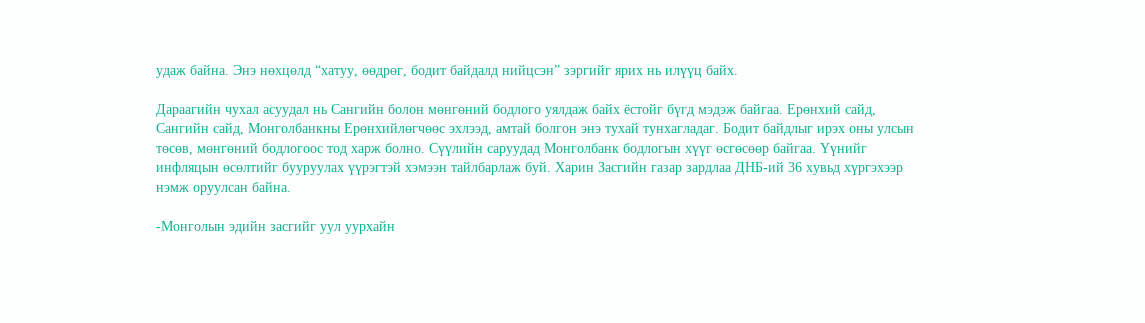удаж байна. Энэ нөхцөлд “хатуу, өөдрөг, бодит байдалд нийцсэн” зэргийг ярих нь илүүц байх.

Дараагийн чухал асуудал нь Сангийн болон мөнгөний бодлого уялдаж байх ёстойг бүгд мэдэж байгаа. Ерөнхий сайд, Сангийн сайд, Монголбанкны Ерөнхийлөгчөөс эхлээд, амтай болгон энэ тухай тунхагладаг. Бодит байдлыг ирэх оны улсын төсөв, мөнгөний бодлогоос тод харж болно. Сүүлийн саруудад Монголбанк бодлогын хүүг өсгөсөөр байгаа. Үүнийг инфляцын өсөлтийг бууруулах үүрэгтэй хэмээн тайлбарлаж буй. Харин Засгийн газар зардлаа ДНБ-ий 36 хувьд хүргэхээр нэмж оруулсан байна.

-Монголын эдийн засгийг уул уурхайн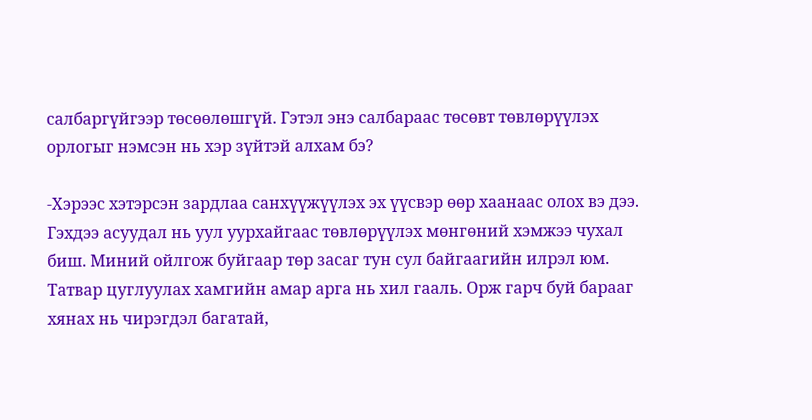салбаргүйгээр төсөөлөшгүй. Гэтэл энэ салбараас төсөвт төвлөрүүлэх орлогыг нэмсэн нь хэр зүйтэй алхам бэ?

-Хэрээс хэтэрсэн зардлаа санхүүжүүлэх эх үүсвэр өөр хаанаас олох вэ дээ. Гэхдээ асуудал нь уул уурхайгаас төвлөрүүлэх мөнгөний хэмжээ чухал биш. Миний ойлгож буйгаар төр засаг тун сул байгаагийн илрэл юм. Татвар цуглуулах хамгийн амар арга нь хил гааль. Орж гарч буй барааг хянах нь чирэгдэл багатай,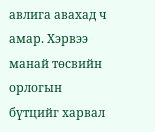авлига авахад ч амар. Хэрвээ манай төсвийн орлогын бүтцийг харвал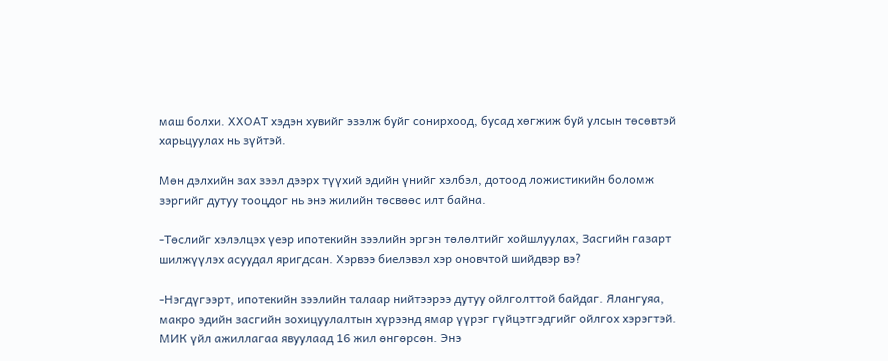маш болхи. ХХОАТ хэдэн хувийг эзэлж буйг сонирхоод, бусад хөгжиж буй улсын төсөвтэй харьцуулах нь зүйтэй.

Мөн дэлхийн зах зээл дээрх түүхий эдийн үнийг хэлбэл, дотоод ложистикийн боломж зэргийг дутуу тооцдог нь энэ жилийн төсвөөс илт байна.

-Төслийг хэлэлцэх үеэр ипотекийн зээлийн эргэн төлөлтийг хойшлуулах, Засгийн газарт шилжүүлэх асуудал яригдсан. Хэрвээ биелэвэл хэр оновчтой шийдвэр вэ?

-Нэгдүгээрт, ипотекийн зээлийн талаар нийтээрээ дутуу ойлголттой байдаг. Ялангуяа, макро эдийн засгийн зохицуулалтын хүрээнд ямар үүрэг гүйцэтгэдгийг ойлгох хэрэгтэй. МИК үйл ажиллагаа явуулаад 16 жил өнгөрсөн. Энэ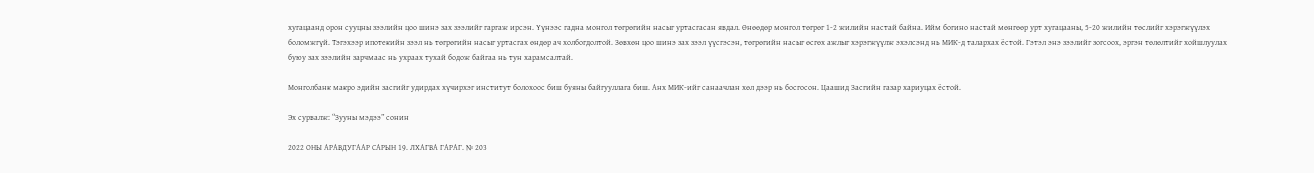хугацаанд орон сууцны зээлийн цоо шинэ зах зээлийг гаргаж ирсэн. Үүнээс гадна монгол төгрөгийн насыг уртасгасан явдал. Өнөөдөр монгол төгрөг 1-2 жилийн настай байна. Ийм богино настай мөнгөөр урт хугацааны, 5-20 жилийн төслийг хэрэгжүүлэх боломжгүй. Тэгэхээр ипотекийн зээл нь төгрөгийн насыг уртасгах өндөр ач холбогдолтой. Зөвхөн цоо шинэ зах зээл үүсгэсэн, төгрөгийн насыг өсгөх ажлыг хэрэгжүүлж эхэлсэнд нь МИК-д талархах ёстой. Гэтэл энэ зээлийг зогсоох, эргэн төлөлтийг хойшлуулах буюу зах зээлийн зарчмаас нь ухраах тухай бодож байгаа нь тун харамсалтай.

Монголбанк макро эдийн засгийг удирдах хүчирхэг институт болохоос биш буяны байгууллага биш. Анх МИК-ийг санаачлан хөл дээр нь босгосон. Цаашид Засгийн газар хариуцах ёстой.

Эх сурвалж: “Зууны мэдээ” сонин

2022 ОНЫ АРАВДУГААР САРЫН 19. ЛХАГВА ГАРАГ. № 203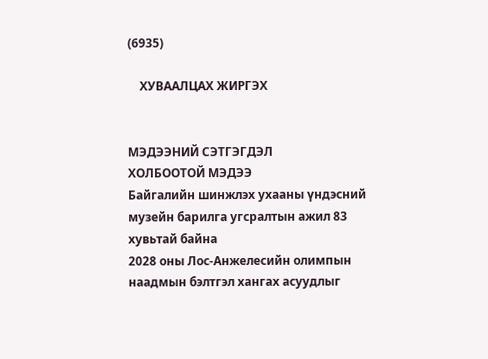(6935)

    ХУВААЛЦАХ ЖИРГЭХ


МЭДЭЭНИЙ СЭТГЭГДЭЛ
ХОЛБООТОЙ МЭДЭЭ
Байгалийн шинжлэх ухааны үндэсний музейн барилга угсралтын ажил 83 хувьтай байна
2028 оны Лос-Анжелесийн олимпын наадмын бэлтгэл хангах асуудлыг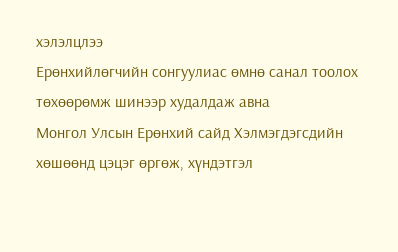хэлэлцлээ
Ерөнхийлөгчийн сонгуулиас өмнө санал тоолох төхөөрөмж шинээр худалдаж авна
Монгол Улсын Ерөнхий сайд Хэлмэгдэгсдийн хөшөөнд цэцэг өргөж, хүндэтгэл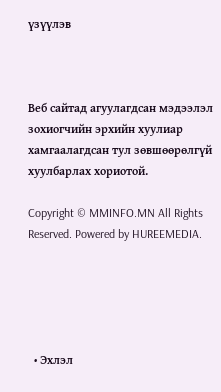үзүүлэв



Веб сайтад агуулагдсан мэдээлэл зохиогчийн эрхийн хуулиар хамгаалагдсан тул зөвшөөрөлгүй хуулбарлах хориотой.

Copyright © MMINFO.MN All Rights Reserved. Powered by HUREEMEDIA.





  • Эхлэл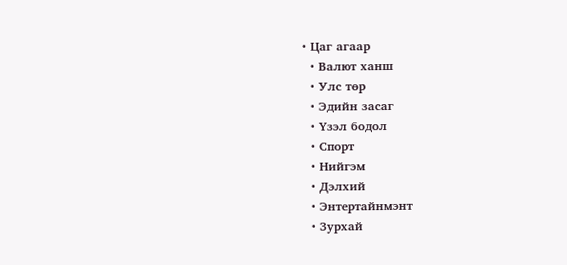• Цаг агаар
  • Валют ханш
  • Улс төр
  • Эдийн засаг
  • Үзэл бодол
  • Спорт
  • Нийгэм
  • Дэлхий
  • Энтертайнмэнт
  • Зурхай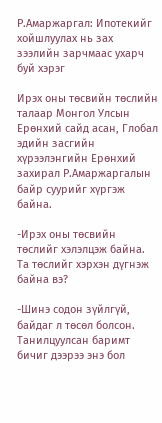Р.Амаржаргал: Ипотекийг хойшлуулах нь зах зээлийн зарчмаас ухарч буй хэрэг

Ирэх оны төсвийн төслийн талаар Монгол Улсын Ерөнхий сайд асан, Глобал эдийн засгийн хүрээлэнгийн Ерөнхий захирал Р.Амаржаргалын байр суурийг хүргэж байна.

-Ирэх оны төсвийн төслийг хэлэлцэж байна. Та төслийг хэрхэн дүгнэж байна вэ?

-Шинэ содон зүйлгүй, байдаг л төсөл болсон. Танилцуулсан баримт бичиг дээрээ энэ бол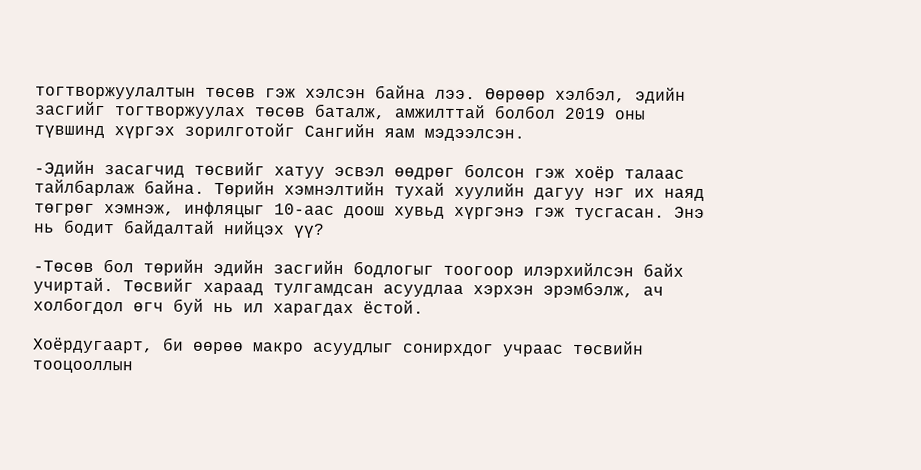тогтворжуулалтын төсөв гэж хэлсэн байна лээ. Өөрөөр хэлбэл, эдийн засгийг тогтворжуулах төсөв баталж, амжилттай болбол 2019 оны түвшинд хүргэх зорилготойг Сангийн яам мэдээлсэн.

-Эдийн засагчид төсвийг хатуу эсвэл өөдрөг болсон гэж хоёр талаас тайлбарлаж байна. Төрийн хэмнэлтийн тухай хуулийн дагуу нэг их наяд төгрөг хэмнэж, инфляцыг 10-аас доош хувьд хүргэнэ гэж тусгасан. Энэ нь бодит байдалтай нийцэх үү?

-Төсөв бол төрийн эдийн засгийн бодлогыг тоогоор илэрхийлсэн байх учиртай. Төсвийг хараад тулгамдсан асуудлаа хэрхэн эрэмбэлж, ач холбогдол өгч буй нь ил харагдах ёстой.

Хоёрдугаарт, би өөрөө макро асуудлыг сонирхдог учраас төсвийн тооцооллын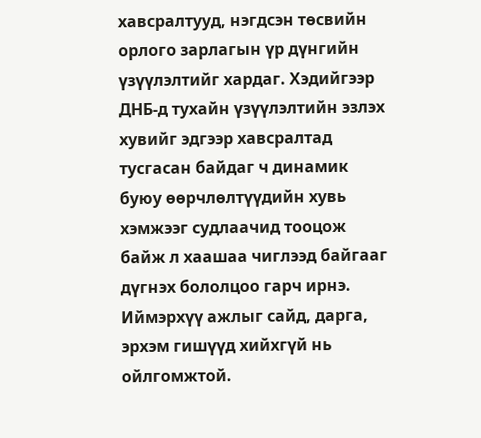хавсралтууд, нэгдсэн төсвийн орлого зарлагын үр дүнгийн үзүүлэлтийг хардаг. Хэдийгээр ДНБ-д тухайн үзүүлэлтийн эзлэх хувийг эдгээр хавсралтад тусгасан байдаг ч динамик буюу өөрчлөлтүүдийн хувь хэмжээг судлаачид тооцож байж л хаашаа чиглээд байгааг дүгнэх бололцоо гарч ирнэ. Иймэрхүү ажлыг сайд, дарга, эрхэм гишүүд хийхгүй нь ойлгомжтой.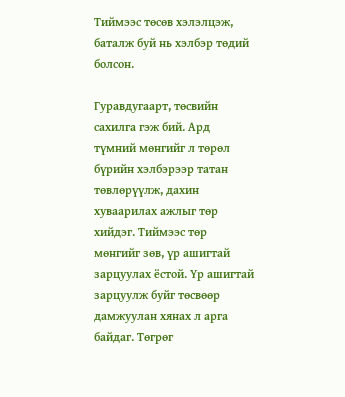Тиймээс төсөв хэлэлцэж, баталж буй нь хэлбэр төдий болсон.

Гуравдугаарт, төсвийн сахилга гэж бий. Ард түмний мөнгийг л төрөл бүрийн хэлбэрээр татан төвлөрүүлж, дахин хуваарилах ажлыг төр хийдэг. Тиймээс төр мөнгийг зөв, үр ашигтай зарцуулах ёстой. Үр ашигтай зарцуулж буйг төсвөөр дамжуулан хянах л арга байдаг. Төгрөг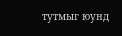тутмыг юунд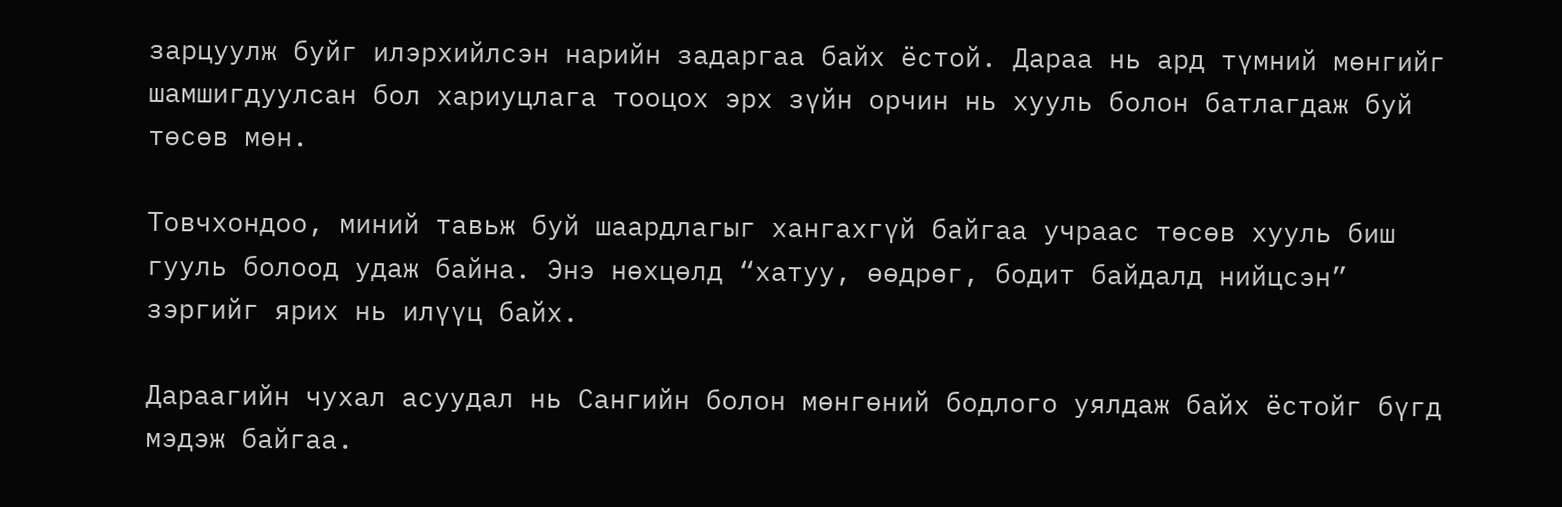зарцуулж буйг илэрхийлсэн нарийн задаргаа байх ёстой. Дараа нь ард түмний мөнгийг шамшигдуулсан бол хариуцлага тооцох эрх зүйн орчин нь хууль болон батлагдаж буй төсөв мөн.

Товчхондоо, миний тавьж буй шаардлагыг хангахгүй байгаа учраас төсөв хууль биш гууль болоод удаж байна. Энэ нөхцөлд “хатуу, өөдрөг, бодит байдалд нийцсэн” зэргийг ярих нь илүүц байх.

Дараагийн чухал асуудал нь Сангийн болон мөнгөний бодлого уялдаж байх ёстойг бүгд мэдэж байгаа.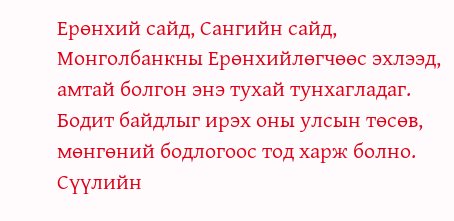Ерөнхий сайд, Сангийн сайд, Монголбанкны Ерөнхийлөгчөөс эхлээд, амтай болгон энэ тухай тунхагладаг. Бодит байдлыг ирэх оны улсын төсөв, мөнгөний бодлогоос тод харж болно. Сүүлийн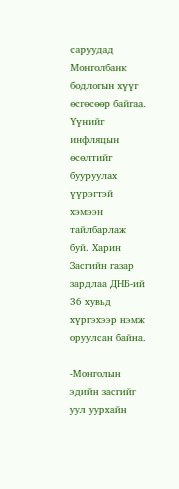саруудад Монголбанк бодлогын хүүг өсгөсөөр байгаа. Үүнийг инфляцын өсөлтийг бууруулах үүрэгтэй хэмээн тайлбарлаж буй. Харин Засгийн газар зардлаа ДНБ-ий 36 хувьд хүргэхээр нэмж оруулсан байна.

-Монголын эдийн засгийг уул уурхайн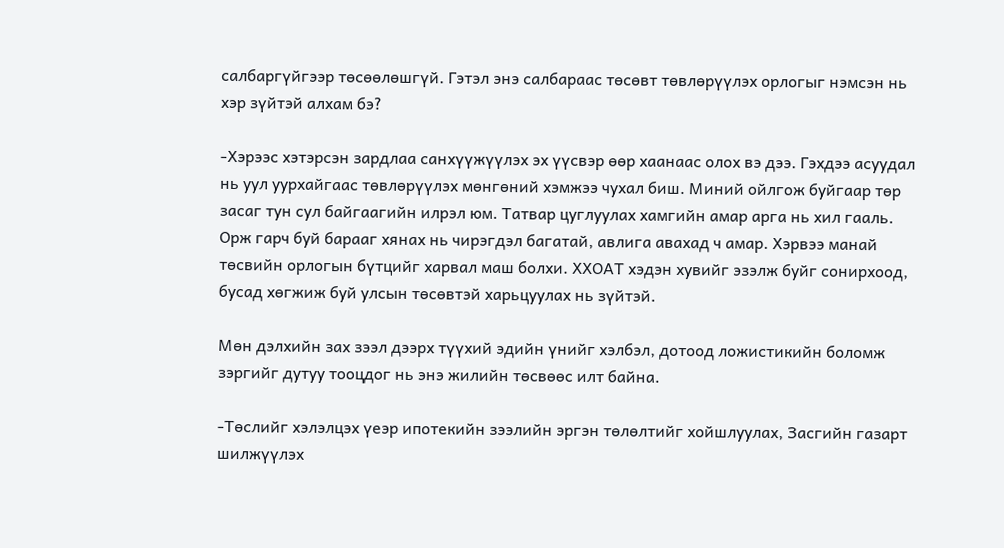салбаргүйгээр төсөөлөшгүй. Гэтэл энэ салбараас төсөвт төвлөрүүлэх орлогыг нэмсэн нь хэр зүйтэй алхам бэ?

-Хэрээс хэтэрсэн зардлаа санхүүжүүлэх эх үүсвэр өөр хаанаас олох вэ дээ. Гэхдээ асуудал нь уул уурхайгаас төвлөрүүлэх мөнгөний хэмжээ чухал биш. Миний ойлгож буйгаар төр засаг тун сул байгаагийн илрэл юм. Татвар цуглуулах хамгийн амар арга нь хил гааль. Орж гарч буй барааг хянах нь чирэгдэл багатай, авлига авахад ч амар. Хэрвээ манай төсвийн орлогын бүтцийг харвал маш болхи. ХХОАТ хэдэн хувийг эзэлж буйг сонирхоод, бусад хөгжиж буй улсын төсөвтэй харьцуулах нь зүйтэй.

Мөн дэлхийн зах зээл дээрх түүхий эдийн үнийг хэлбэл, дотоод ложистикийн боломж зэргийг дутуу тооцдог нь энэ жилийн төсвөөс илт байна.

-Төслийг хэлэлцэх үеэр ипотекийн зээлийн эргэн төлөлтийг хойшлуулах, Засгийн газарт шилжүүлэх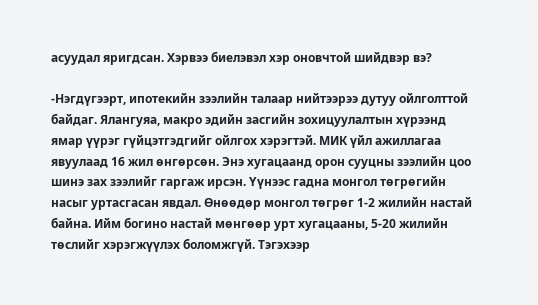асуудал яригдсан. Хэрвээ биелэвэл хэр оновчтой шийдвэр вэ?

-Нэгдүгээрт, ипотекийн зээлийн талаар нийтээрээ дутуу ойлголттой байдаг. Ялангуяа, макро эдийн засгийн зохицуулалтын хүрээнд ямар үүрэг гүйцэтгэдгийг ойлгох хэрэгтэй. МИК үйл ажиллагаа явуулаад 16 жил өнгөрсөн. Энэ хугацаанд орон сууцны зээлийн цоо шинэ зах зээлийг гаргаж ирсэн. Үүнээс гадна монгол төгрөгийн насыг уртасгасан явдал. Өнөөдөр монгол төгрөг 1-2 жилийн настай байна. Ийм богино настай мөнгөөр урт хугацааны, 5-20 жилийн төслийг хэрэгжүүлэх боломжгүй. Тэгэхээр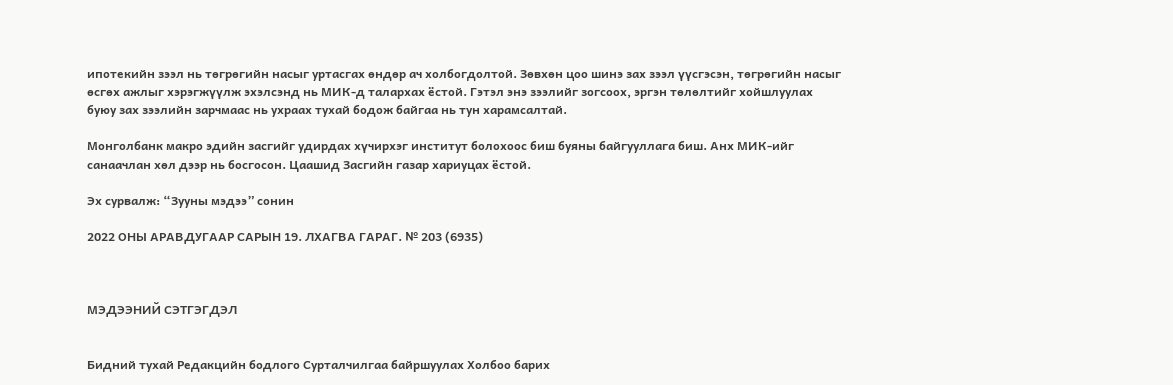ипотекийн зээл нь төгрөгийн насыг уртасгах өндөр ач холбогдолтой. Зөвхөн цоо шинэ зах зээл үүсгэсэн, төгрөгийн насыг өсгөх ажлыг хэрэгжүүлж эхэлсэнд нь МИК-д талархах ёстой. Гэтэл энэ зээлийг зогсоох, эргэн төлөлтийг хойшлуулах буюу зах зээлийн зарчмаас нь ухраах тухай бодож байгаа нь тун харамсалтай.

Монголбанк макро эдийн засгийг удирдах хүчирхэг институт болохоос биш буяны байгууллага биш. Анх МИК-ийг санаачлан хөл дээр нь босгосон. Цаашид Засгийн газар хариуцах ёстой.

Эх сурвалж: “Зууны мэдээ” сонин

2022 ОНЫ АРАВДУГААР САРЫН 19. ЛХАГВА ГАРАГ. № 203 (6935)



МЭДЭЭНИЙ СЭТГЭГДЭЛ


Бидний тухай Редакцийн бодлого Сурталчилгаа байршуулах Холбоо барих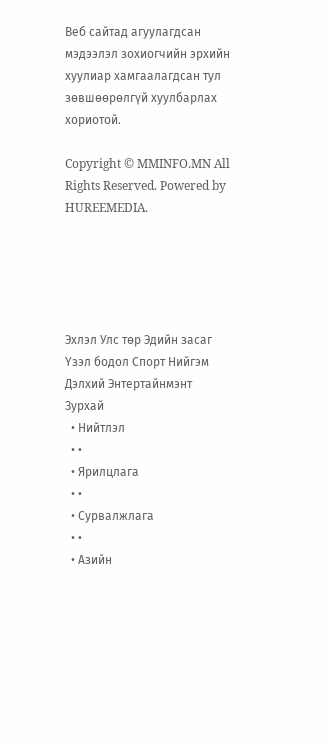Веб сайтад агуулагдсан мэдээлэл зохиогчийн эрхийн хуулиар хамгаалагдсан тул зөвшөөрөлгүй хуулбарлах хориотой.

Copyright © MMINFO.MN All Rights Reserved. Powered by HUREEMEDIA.





Эхлэл Улс төр Эдийн засаг Үзэл бодол Спорт Нийгэм Дэлхий Энтертайнмэнт Зурхай
  • Нийтлэл
  • •
  • Ярилцлага
  • •
  • Сурвалжлага
  • •
  • Азийн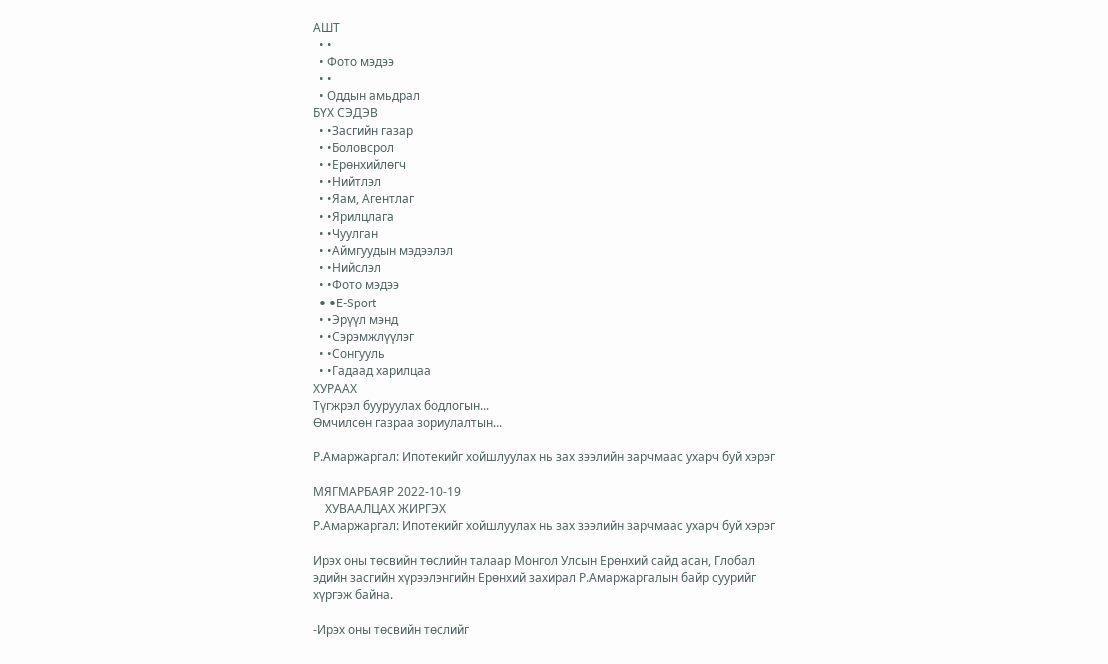АШТ
  • •
  • Фото мэдээ
  • •
  • Оддын амьдрал
БҮХ СЭДЭВ
  • •Засгийн газар
  • •Боловсрол
  • •Ерөнхийлөгч
  • •Нийтлэл
  • •Яам, Агентлаг
  • •Ярилцлага
  • •Чуулган
  • •Аймгуудын мэдээлэл
  • •Нийслэл
  • •Фото мэдээ
  • •E-Sport
  • •Эрүүл мэнд
  • •Сэрэмжлүүлэг
  • •Сонгууль
  • •Гадаад харилцаа
ХУРААХ
Түгжрэл бууруулах бодлогын...
Өмчилсөн газраа зориулалтын...

Р.Амаржаргал: Ипотекийг хойшлуулах нь зах зээлийн зарчмаас ухарч буй хэрэг

МЯГМАРБАЯР 2022-10-19
    ХУВААЛЦАХ ЖИРГЭХ
Р.Амаржаргал: Ипотекийг хойшлуулах нь зах зээлийн зарчмаас ухарч буй хэрэг

Ирэх оны төсвийн төслийн талаар Монгол Улсын Ерөнхий сайд асан, Глобал эдийн засгийн хүрээлэнгийн Ерөнхий захирал Р.Амаржаргалын байр суурийг хүргэж байна.

-Ирэх оны төсвийн төслийг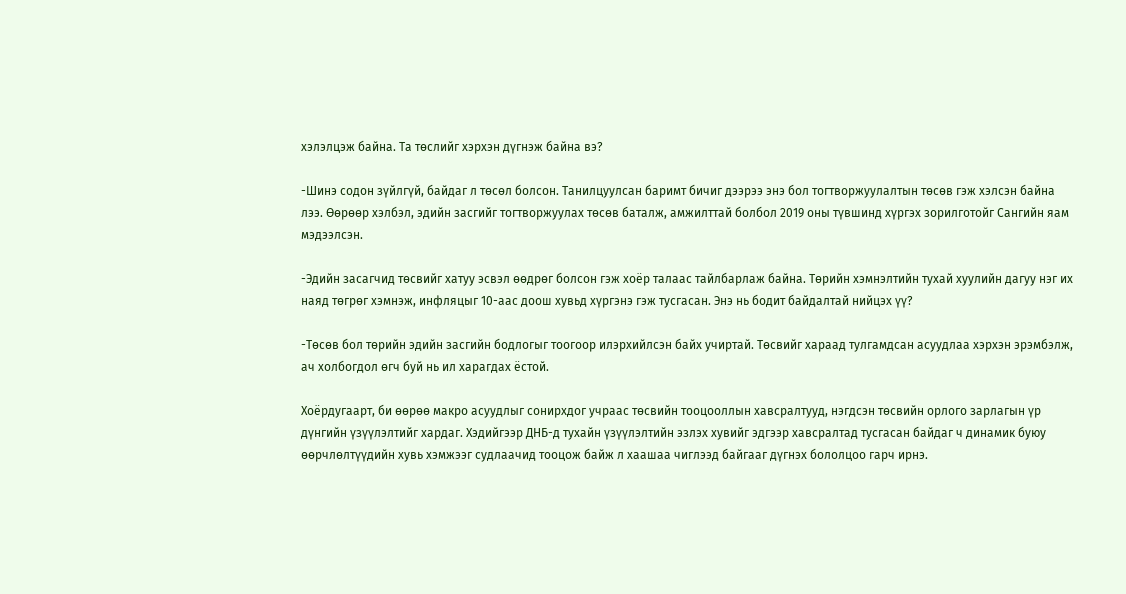хэлэлцэж байна. Та төслийг хэрхэн дүгнэж байна вэ?

-Шинэ содон зүйлгүй, байдаг л төсөл болсон. Танилцуулсан баримт бичиг дээрээ энэ бол тогтворжуулалтын төсөв гэж хэлсэн байна лээ. Өөрөөр хэлбэл, эдийн засгийг тогтворжуулах төсөв баталж, амжилттай болбол 2019 оны түвшинд хүргэх зорилготойг Сангийн яам мэдээлсэн.

-Эдийн засагчид төсвийг хатуу эсвэл өөдрөг болсон гэж хоёр талаас тайлбарлаж байна. Төрийн хэмнэлтийн тухай хуулийн дагуу нэг их наяд төгрөг хэмнэж, инфляцыг 10-аас доош хувьд хүргэнэ гэж тусгасан. Энэ нь бодит байдалтай нийцэх үү?

-Төсөв бол төрийн эдийн засгийн бодлогыг тоогоор илэрхийлсэн байх учиртай. Төсвийг хараад тулгамдсан асуудлаа хэрхэн эрэмбэлж, ач холбогдол өгч буй нь ил харагдах ёстой.

Хоёрдугаарт, би өөрөө макро асуудлыг сонирхдог учраас төсвийн тооцооллын хавсралтууд, нэгдсэн төсвийн орлого зарлагын үр дүнгийн үзүүлэлтийг хардаг. Хэдийгээр ДНБ-д тухайн үзүүлэлтийн эзлэх хувийг эдгээр хавсралтад тусгасан байдаг ч динамик буюу өөрчлөлтүүдийн хувь хэмжээг судлаачид тооцож байж л хаашаа чиглээд байгааг дүгнэх бололцоо гарч ирнэ.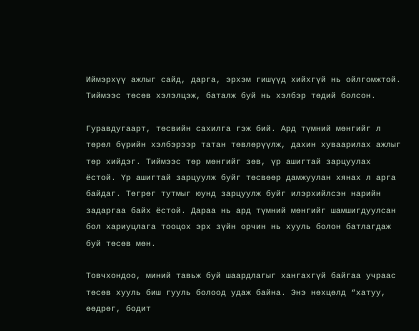Иймэрхүү ажлыг сайд, дарга, эрхэм гишүүд хийхгүй нь ойлгомжтой. Тиймээс төсөв хэлэлцэж, баталж буй нь хэлбэр төдий болсон.

Гуравдугаарт, төсвийн сахилга гэж бий. Ард түмний мөнгийг л төрөл бүрийн хэлбэрээр татан төвлөрүүлж, дахин хуваарилах ажлыг төр хийдэг. Тиймээс төр мөнгийг зөв, үр ашигтай зарцуулах ёстой. Үр ашигтай зарцуулж буйг төсвөөр дамжуулан хянах л арга байдаг. Төгрөг тутмыг юунд зарцуулж буйг илэрхийлсэн нарийн задаргаа байх ёстой. Дараа нь ард түмний мөнгийг шамшигдуулсан бол хариуцлага тооцох эрх зүйн орчин нь хууль болон батлагдаж буй төсөв мөн.

Товчхондоо, миний тавьж буй шаардлагыг хангахгүй байгаа учраас төсөв хууль биш гууль болоод удаж байна. Энэ нөхцөлд “хатуу, өөдрөг, бодит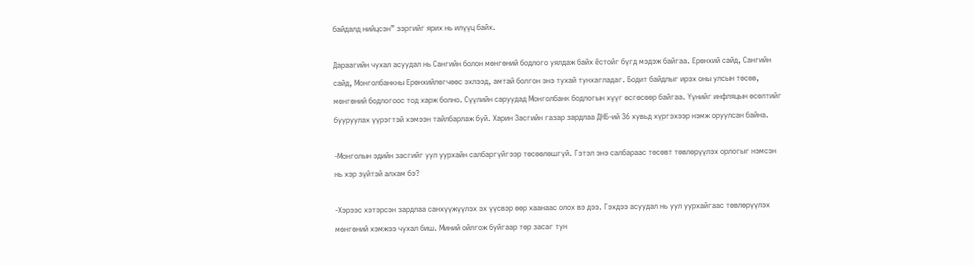байдалд нийцсэн” зэргийг ярих нь илүүц байх.

Дараагийн чухал асуудал нь Сангийн болон мөнгөний бодлого уялдаж байх ёстойг бүгд мэдэж байгаа. Ерөнхий сайд, Сангийн сайд, Монголбанкны Ерөнхийлөгчөөс эхлээд, амтай болгон энэ тухай тунхагладаг. Бодит байдлыг ирэх оны улсын төсөв, мөнгөний бодлогоос тод харж болно. Сүүлийн саруудад Монголбанк бодлогын хүүг өсгөсөөр байгаа. Үүнийг инфляцын өсөлтийг бууруулах үүрэгтэй хэмээн тайлбарлаж буй. Харин Засгийн газар зардлаа ДНБ-ий 36 хувьд хүргэхээр нэмж оруулсан байна.

-Монголын эдийн засгийг уул уурхайн салбаргүйгээр төсөөлөшгүй. Гэтэл энэ салбараас төсөвт төвлөрүүлэх орлогыг нэмсэн нь хэр зүйтэй алхам бэ?

-Хэрээс хэтэрсэн зардлаа санхүүжүүлэх эх үүсвэр өөр хаанаас олох вэ дээ. Гэхдээ асуудал нь уул уурхайгаас төвлөрүүлэх мөнгөний хэмжээ чухал биш. Миний ойлгож буйгаар төр засаг тун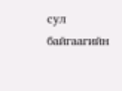сул байгаагийн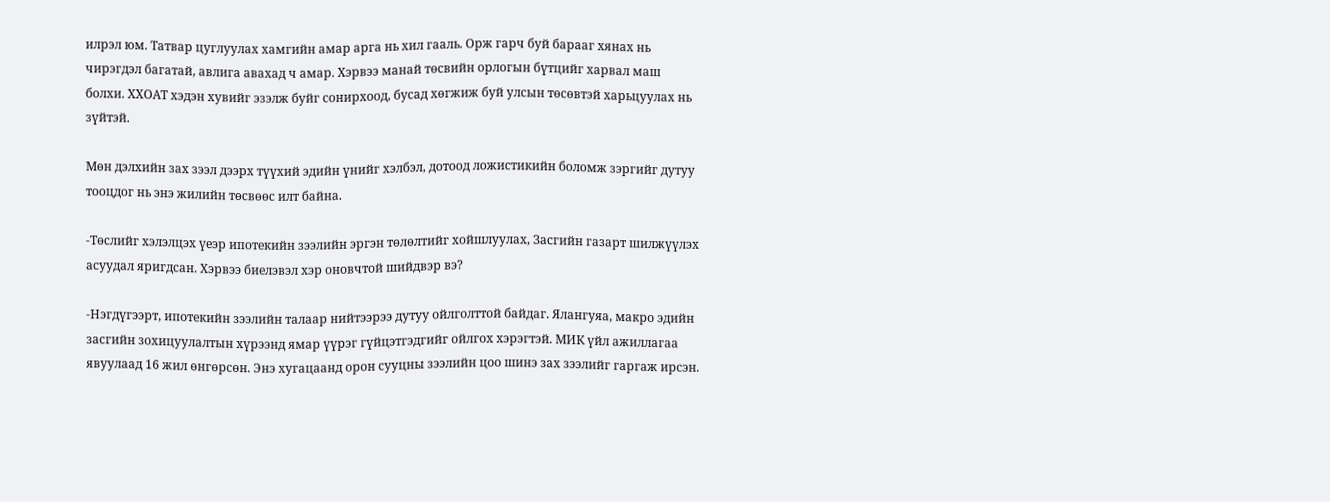илрэл юм. Татвар цуглуулах хамгийн амар арга нь хил гааль. Орж гарч буй барааг хянах нь чирэгдэл багатай, авлига авахад ч амар. Хэрвээ манай төсвийн орлогын бүтцийг харвал маш болхи. ХХОАТ хэдэн хувийг эзэлж буйг сонирхоод, бусад хөгжиж буй улсын төсөвтэй харьцуулах нь зүйтэй.

Мөн дэлхийн зах зээл дээрх түүхий эдийн үнийг хэлбэл, дотоод ложистикийн боломж зэргийг дутуу тооцдог нь энэ жилийн төсвөөс илт байна.

-Төслийг хэлэлцэх үеэр ипотекийн зээлийн эргэн төлөлтийг хойшлуулах, Засгийн газарт шилжүүлэх асуудал яригдсан. Хэрвээ биелэвэл хэр оновчтой шийдвэр вэ?

-Нэгдүгээрт, ипотекийн зээлийн талаар нийтээрээ дутуу ойлголттой байдаг. Ялангуяа, макро эдийн засгийн зохицуулалтын хүрээнд ямар үүрэг гүйцэтгэдгийг ойлгох хэрэгтэй. МИК үйл ажиллагаа явуулаад 16 жил өнгөрсөн. Энэ хугацаанд орон сууцны зээлийн цоо шинэ зах зээлийг гаргаж ирсэн.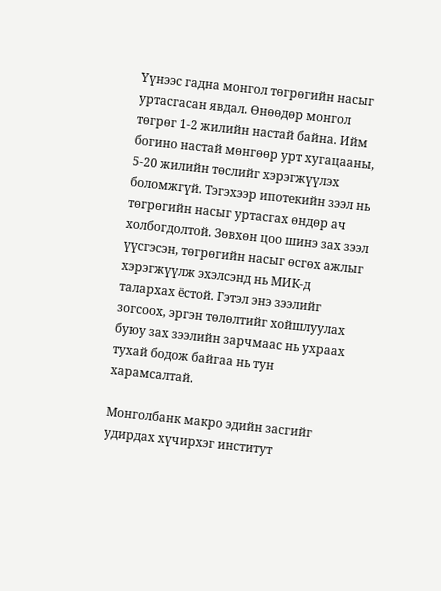Үүнээс гадна монгол төгрөгийн насыг уртасгасан явдал. Өнөөдөр монгол төгрөг 1-2 жилийн настай байна. Ийм богино настай мөнгөөр урт хугацааны, 5-20 жилийн төслийг хэрэгжүүлэх боломжгүй. Тэгэхээр ипотекийн зээл нь төгрөгийн насыг уртасгах өндөр ач холбогдолтой. Зөвхөн цоо шинэ зах зээл үүсгэсэн, төгрөгийн насыг өсгөх ажлыг хэрэгжүүлж эхэлсэнд нь МИК-д талархах ёстой. Гэтэл энэ зээлийг зогсоох, эргэн төлөлтийг хойшлуулах буюу зах зээлийн зарчмаас нь ухраах тухай бодож байгаа нь тун харамсалтай.

Монголбанк макро эдийн засгийг удирдах хүчирхэг институт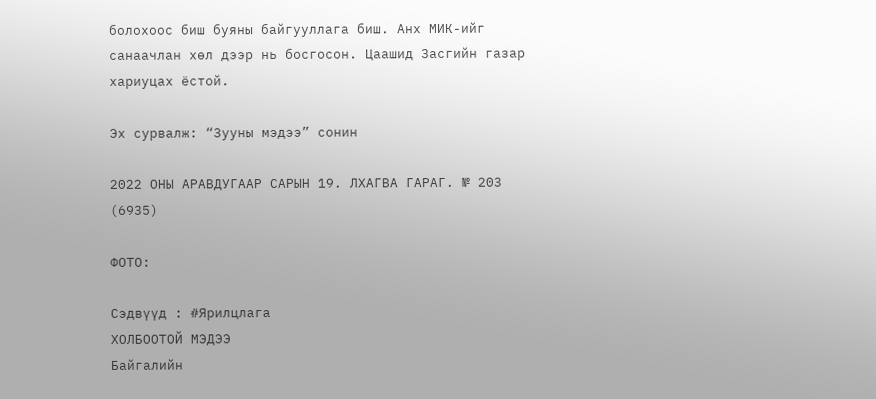болохоос биш буяны байгууллага биш. Анх МИК-ийг санаачлан хөл дээр нь босгосон. Цаашид Засгийн газар хариуцах ёстой.

Эх сурвалж: “Зууны мэдээ” сонин

2022 ОНЫ АРАВДУГААР САРЫН 19. ЛХАГВА ГАРАГ. № 203 (6935)

ФОТО:

Сэдвүүд : #Ярилцлага
ХОЛБООТОЙ МЭДЭЭ
Байгалийн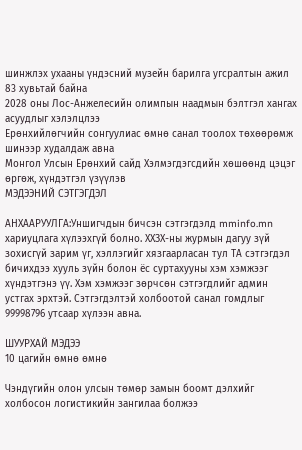шинжлэх ухааны үндэсний музейн барилга угсралтын ажил 83 хувьтай байна
2028 оны Лос-Анжелесийн олимпын наадмын бэлтгэл хангах асуудлыг хэлэлцлээ
Ерөнхийлөгчийн сонгуулиас өмнө санал тоолох төхөөрөмж шинээр худалдаж авна
Монгол Улсын Ерөнхий сайд Хэлмэгдэгсдийн хөшөөнд цэцэг өргөж, хүндэтгэл үзүүлэв
МЭДЭЭНИЙ СЭТГЭГДЭЛ

АНХААРУУЛГА:Уншигчдын бичсэн сэтгэгдэлд mminfo.mn хариуцлага хүлээхгүй болно. ХХЗХ-ны журмын дагуу зүй зохисгүй зарим үг, хэллэгийг хязгаарласан тул ТА сэтгэгдэл бичихдээ хууль зүйн болон ёс суртахууны хэм хэмжээг хүндэтгэнэ үү. Хэм хэмжээг зөрчсөн сэтгэгдлийг админ устгах эрхтэй. Сэтгэгдэлтэй холбоотой санал гомдлыг 99998796 утсаар хүлээн авна.

ШУУРХАЙ МЭДЭЭ
10 цагийн өмнө өмнө

Чэндүгийн олон улсын төмөр замын боомт дэлхийг холбосон логистикийн зангилаа болжээ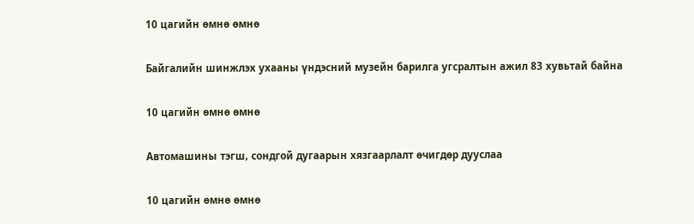10 цагийн өмнө өмнө

Байгалийн шинжлэх ухааны үндэсний музейн барилга угсралтын ажил 83 хувьтай байна

10 цагийн өмнө өмнө

Автомашины тэгш, сондгой дугаарын хязгаарлалт өчигдөр дууслаа

10 цагийн өмнө өмнө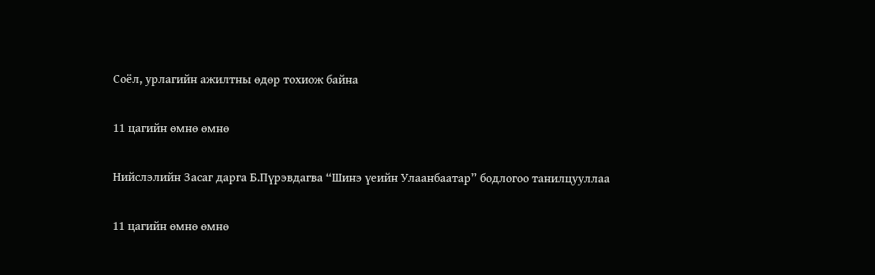Соёл, урлагийн ажилтны өдөр тохиож байна

11 цагийн өмнө өмнө

Нийслэлийн Засаг дарга Б.Пүрэвдагва “Шинэ үеийн Улаанбаатар” бодлогоо танилцууллаа

11 цагийн өмнө өмнө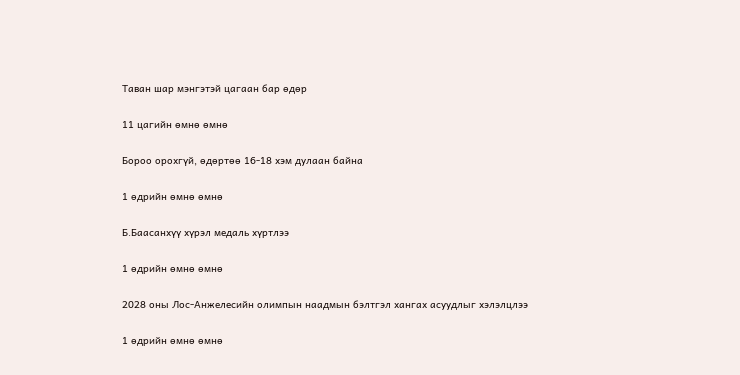Таван шар мэнгэтэй цагаан бар өдөр

11 цагийн өмнө өмнө

Бороо орохгүй, өдөртөө 16-18 хэм дулаан байна

1 өдрийн өмнө өмнө

Б.Баасанхүү хүрэл медаль хүртлээ

1 өдрийн өмнө өмнө

2028 оны Лос-Анжелесийн олимпын наадмын бэлтгэл хангах асуудлыг хэлэлцлээ

1 өдрийн өмнө өмнө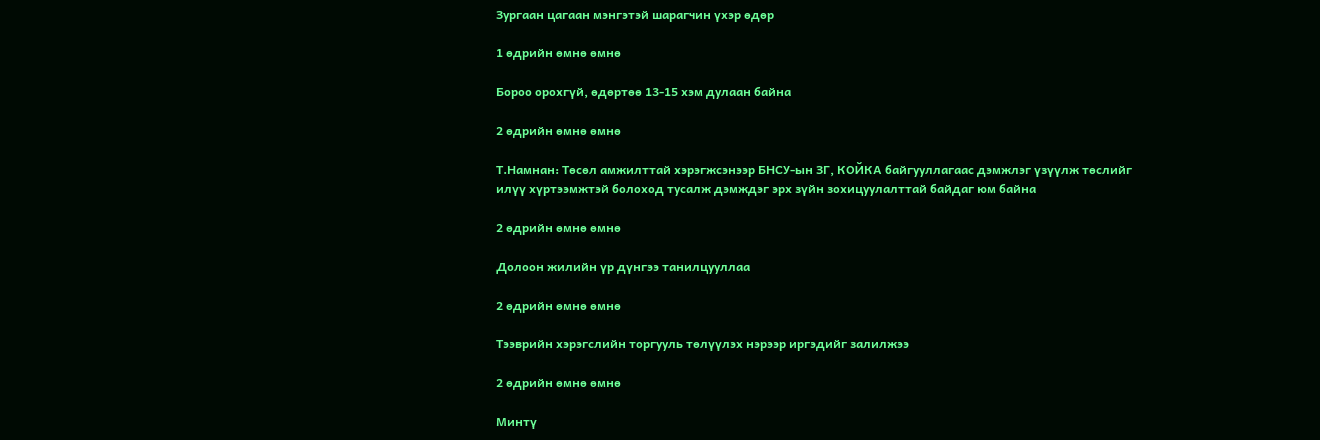Зургаан цагаан мэнгэтэй шарагчин үхэр өдөр

1 өдрийн өмнө өмнө

Бороо орохгүй, өдөртөө 13-15 хэм дулаан байна

2 өдрийн өмнө өмнө

Т.Намнан: Төсөл амжилттай хэрэгжсэнээр БНСУ-ын ЗГ, КОЙКА байгууллагаас дэмжлэг үзүүлж төслийг илүү хүртээмжтэй болоход тусалж дэмждэг эрх зүйн зохицуулалттай байдаг юм байна

2 өдрийн өмнө өмнө

Долоон жилийн үр дүнгээ танилцууллаа

2 өдрийн өмнө өмнө

Тээврийн хэрэгслийн торгууль төлүүлэх нэрээр иргэдийг залилжээ

2 өдрийн өмнө өмнө

Минтү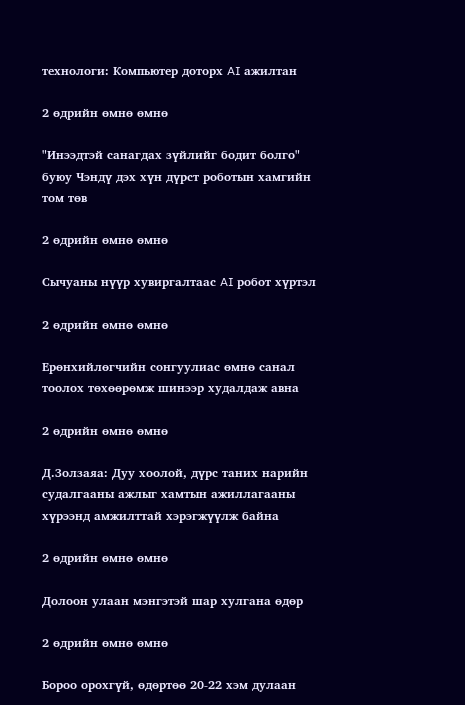технологи: Компьютер доторх AI ажилтан

2 өдрийн өмнө өмнө

"Инээдтэй санагдах зүйлийг бодит болго" буюу Чэндү дэх хүн дүрст роботын хамгийн том төв

2 өдрийн өмнө өмнө

Сычуаны нүүр хувиргалтаас AI робот хүртэл

2 өдрийн өмнө өмнө

Ерөнхийлөгчийн сонгуулиас өмнө санал тоолох төхөөрөмж шинээр худалдаж авна

2 өдрийн өмнө өмнө

Д.Золзаяа: Дуу хоолой, дүрс таних нарийн судалгааны ажлыг хамтын ажиллагааны хүрээнд амжилттай хэрэгжүүлж байна

2 өдрийн өмнө өмнө

Долоон улаан мэнгэтэй шар хулгана өдөр

2 өдрийн өмнө өмнө

Бороо орохгүй, өдөртөө 20-22 хэм дулаан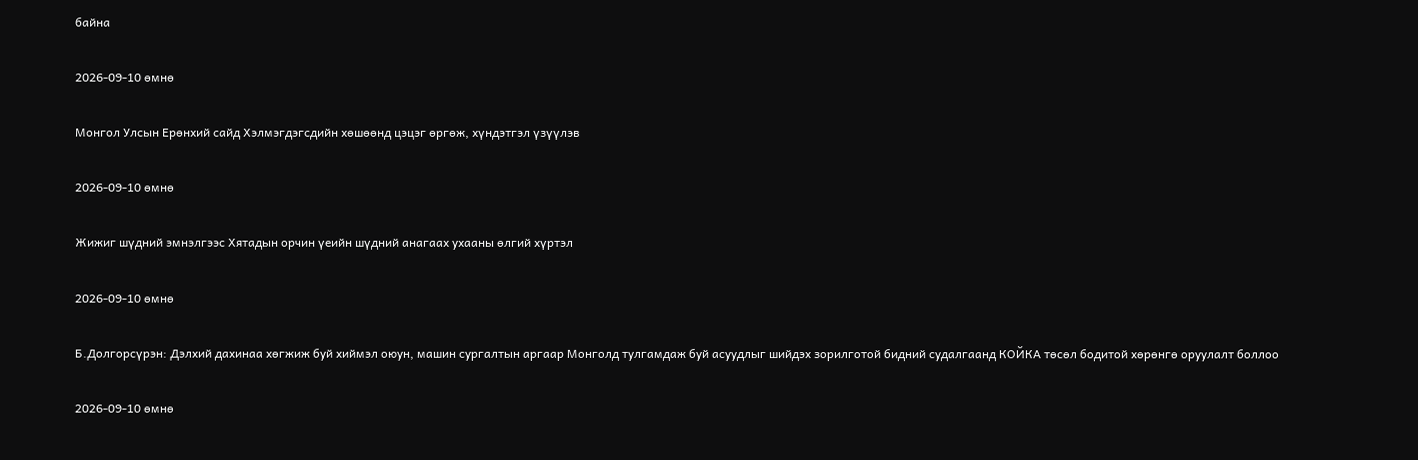байна

2026-09-10 өмнө

Монгол Улсын Ерөнхий сайд Хэлмэгдэгсдийн хөшөөнд цэцэг өргөж, хүндэтгэл үзүүлэв

2026-09-10 өмнө

Жижиг шүдний эмнэлгээс Хятадын орчин үеийн шүдний анагаах ухааны өлгий хүртэл

2026-09-10 өмнө

Б.Долгорсүрэн: Дэлхий дахинаа хөгжиж буй хиймэл оюун, машин сургалтын аргаар Монголд тулгамдаж буй асуудлыг шийдэх зорилготой бидний судалгаанд КОЙКА төсөл бодитой хөрөнгө оруулалт боллоо

2026-09-10 өмнө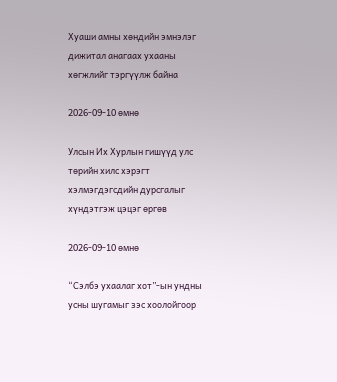Хуаши амны хөндийн эмнэлэг дижитал анагаах ухааны хөгжлийг тэргүүлж байна

2026-09-10 өмнө

Улсын Их Хурлын гишүүд улс төрийн хилс хэрэгт хэлмэгдэгсдийн дурсгалыг хүндэтгэж цэцэг өргөв

2026-09-10 өмнө

“Сэлбэ ухаалаг хот”-ын ундны усны шугамыг зэс хоолойгоор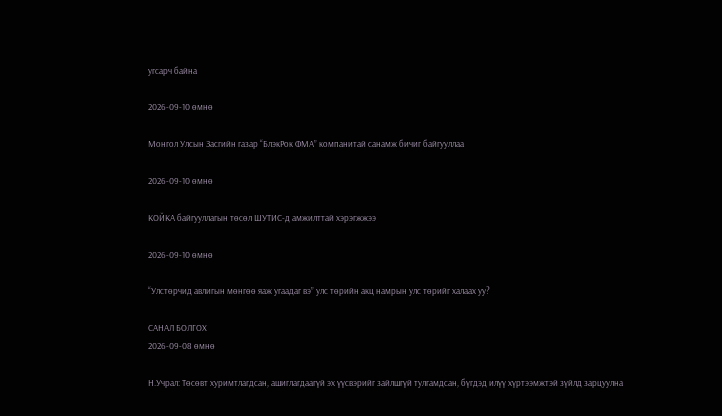угсарч байна

2026-09-10 өмнө

Монгол Улсын Засгийн газар “БлэкРок ФМА” компанитай санамж бичиг байгууллаа

2026-09-10 өмнө

КОЙКА байгууллагын төсөл ШУТИС-д амжилттай хэрэгжжээ

2026-09-10 өмнө

“Улстөрчид авлигын мөнгөө яаж угаадаг вэ” улс төрийн акц намрын улс төрийг халаах уу?

САНАЛ БОЛГОХ
2026-09-08 өмнө

Н.Учрал: Төсөвт хуримтлагдсан, ашиглагдаагүй эх үүсвэрийг зайлшгүй тулгамдсан, бүгдэд илүү хүртээмжтэй зүйлд зарцуулна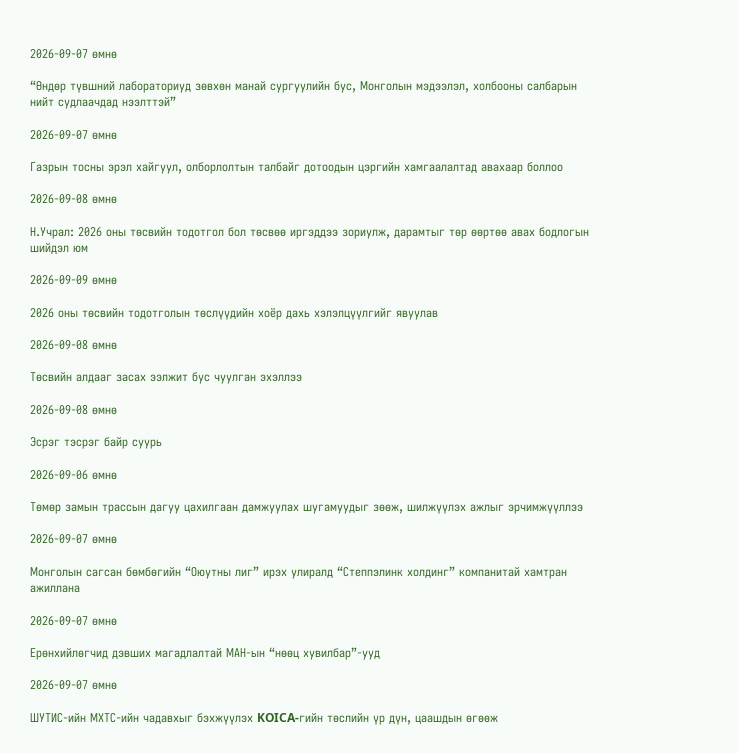2026-09-07 өмнө

“Өндөр түвшний лабораториуд зөвхөн манай сургуулийн бус, Монголын мэдээлэл, холбооны салбарын нийт судлаачдад нээлттэй”

2026-09-07 өмнө

Газрын тосны эрэл хайгуул, олборлолтын талбайг дотоодын цэргийн хамгаалалтад авахаар боллоо

2026-09-08 өмнө

Н.Учрал: 2026 оны төсвийн тодотгол бол төсвөө иргэддээ зориулж, дарамтыг төр өөртөө авах бодлогын шийдэл юм

2026-09-09 өмнө

2026 оны төсвийн тодотголын төслүүдийн хоёр дахь хэлэлцүүлгийг явуулав

2026-09-08 өмнө

Төсвийн алдааг засах ээлжит бус чуулган эхэллээ

2026-09-08 өмнө

Эсрэг тэсрэг байр суурь

2026-09-06 өмнө

Төмөр замын трассын дагуу цахилгаан дамжуулах шугамуудыг зөөж, шилжүүлэх ажлыг эрчимжүүллээ

2026-09-07 өмнө

Монголын сагсан бөмбөгийн “Оюутны лиг” ирэх улиралд “Степпэлинк холдинг” компанитай хамтран ажиллана

2026-09-07 өмнө

Ерөнхийлөгчид дэвших магадлалтай МАН-ын “нөөц хувилбар”-ууд

2026-09-07 өмнө

ШУТИС-ийн МХТС-ийн чадавхыг бэхжүүлэх KOICA-гийн төслийн үр дүн, цаашдын өгөөж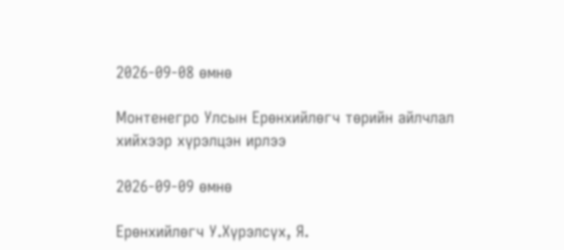2026-09-08 өмнө

Монтенегро Улсын Ерөнхийлөгч төрийн айлчлал хийхээр хүрэлцэн ирлээ

2026-09-09 өмнө

Ерөнхийлөгч У.Хүрэлсүх, Я.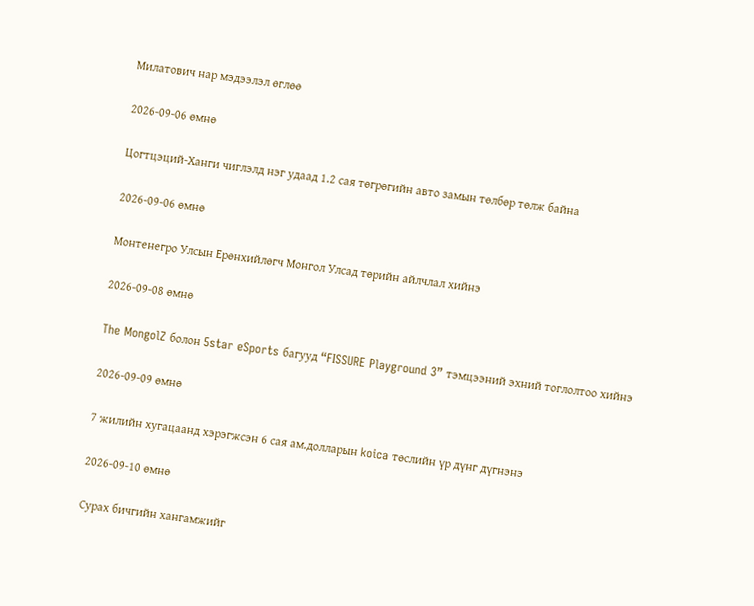Милатович нар мэдээлэл өглөө

2026-09-06 өмнө

Цогтцэций-Ханги чиглэлд нэг удаад 1.2 сая төгрөгийн авто замын төлбөр төлж байна

2026-09-06 өмнө

Монтенегро Улсын Ерөнхийлөгч Монгол Улсад төрийн айлчлал хийнэ

2026-09-08 өмнө

The MongolZ болон 5star eSports багууд “FISSURE Playground 3” тэмцээний эхний тоглолтоо хийнэ

2026-09-09 өмнө

7 жилийн хугацаанд хэрэгжсэн 6 сая ам.долларын koica төслийн үр дүнг дүгнэнэ

2026-09-10 өмнө

Сурах бичгийн хангамжийг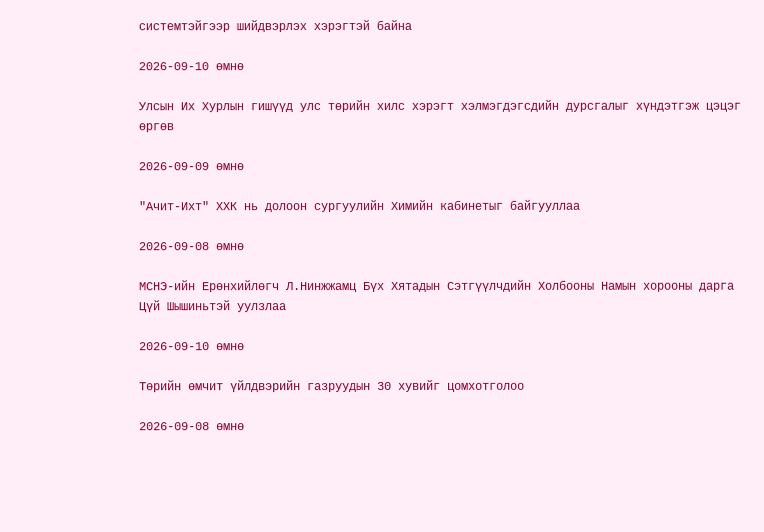системтэйгээр шийдвэрлэх хэрэгтэй байна

2026-09-10 өмнө

Улсын Их Хурлын гишүүд улс төрийн хилс хэрэгт хэлмэгдэгсдийн дурсгалыг хүндэтгэж цэцэг өргөв

2026-09-09 өмнө

"Ачит-Ихт" ХХК нь долоон сургуулийн Химийн кабинетыг байгууллаа

2026-09-08 өмнө

МСНЭ-ийн Ерөнхийлөгч Л.Нинжжамц Бүх Хятадын Сэтгүүлчдийн Холбооны Намын хорооны дарга Цүй Шышиньтэй уулзлаа

2026-09-10 өмнө

Төрийн өмчит үйлдвэрийн газруудын 30 хувийг цомхотголоо

2026-09-08 өмнө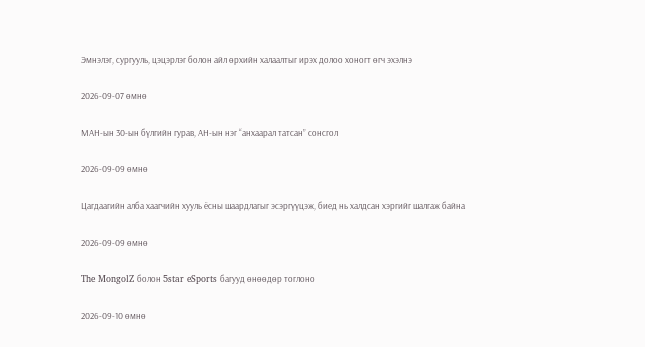Эмнэлэг, сургууль, цэцэрлэг болон айл өрхийн халаалтыг ирэх долоо хоногт өгч эхэлнэ

2026-09-07 өмнө

МАН-ын 30-ын бүлгийн гурав, АН-ын нэг “анхаарал татсан” сонсгол

2026-09-09 өмнө

Цагдаагийн алба хаагчийн хууль ёсны шаардлагыг эсэргүүцэж, биед нь халдсан хэргийг шалгаж байна

2026-09-09 өмнө

The MongolZ болон 5star eSports багууд өнөөдөр тоглоно

2026-09-10 өмнө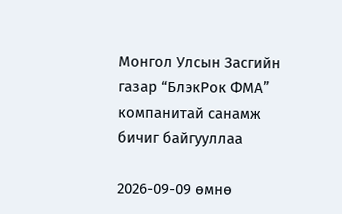Монгол Улсын Засгийн газар “БлэкРок ФМА” компанитай санамж бичиг байгууллаа

2026-09-09 өмнө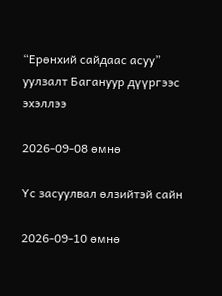“Ерөнхий сайдаас асуу” уулзалт Багануур дүүргээс эхэллээ

2026-09-08 өмнө

Үс засуулвал өлзийтэй сайн

2026-09-10 өмнө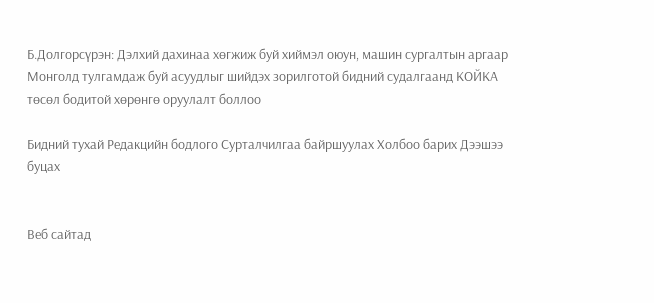Б.Долгорсүрэн: Дэлхий дахинаа хөгжиж буй хиймэл оюун, машин сургалтын аргаар Монголд тулгамдаж буй асуудлыг шийдэх зорилготой бидний судалгаанд КОЙКА төсөл бодитой хөрөнгө оруулалт боллоо

Бидний тухай Редакцийн бодлого Сурталчилгаа байршуулах Холбоо барих Дээшээ буцах


Веб сайтад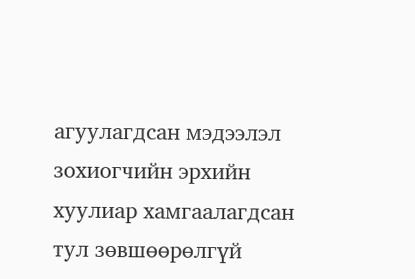агуулагдсан мэдээлэл зохиогчийн эрхийн хуулиар хамгаалагдсан тул зөвшөөрөлгүй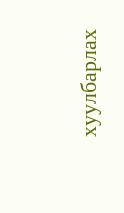хуулбарлах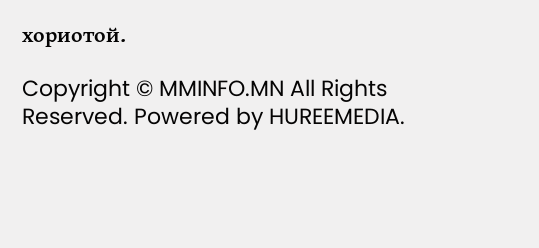хориотой.

Copyright © MMINFO.MN All Rights Reserved. Powered by HUREEMEDIA.